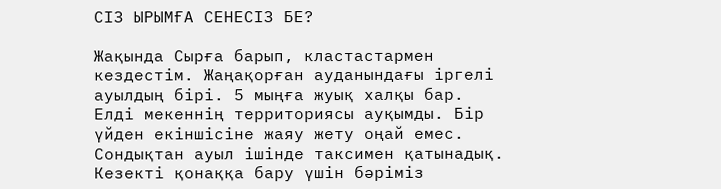CІЗ ЫРЫМҒА СЕНЕСІЗ БЕ?

Жақында Сырға барып, кластастармен кездестім. Жаңақорған ауданындағы іргелі ауылдың бірі. 5 мыңға жуық халқы бар. Елді мекеннің территориясы ауқымды. Бір үйден екіншісіне жаяу жету оңай емес. Сондықтан ауыл ішінде таксимен қатынадық.
Кезекті қонаққа бару үшін бәріміз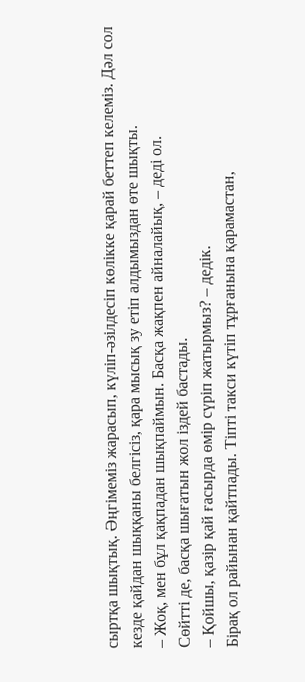сыртқа шықтық. Әңгімеміз жарасып, күліп-әзілдесіп көлікке қарай беттеп келеміз. Дәл сол кезде қайдан шыққаны белгісіз, қара мысық зу етіп алдымыздан өте шықты.
– Жоқ, мен бұл қақпадан шықпаймын. Басқа жақпен айналайық, – деді ол.
Сөйтті де, басқа шығатын жол іздей бастады.
– Қойшы, қазір қай ғасырда өмір сүріп жатырмыз? – дедік.
Бірақ ол райынан қайтпады. Тіпті такси күтіп тұрғанына қарамастан,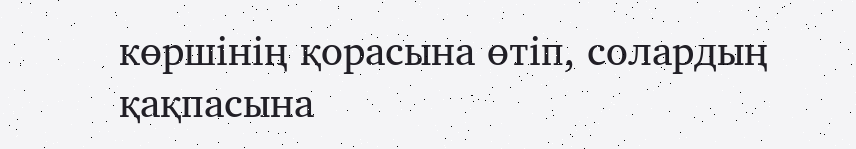көршінің қорасына өтіп, солардың қақпасына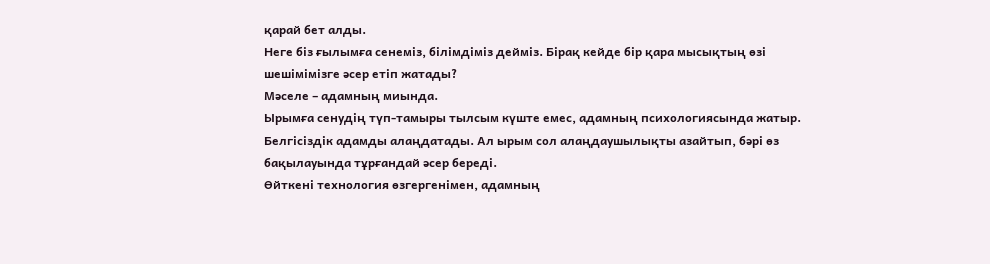қарай бет алды.
Неге біз ғылымға сенеміз, білімдіміз дейміз. Бірақ кейде бір қара мысықтың өзі шешімімізге әсер етіп жатады?
Мәселе – адамның миында.
Ырымға сенудің түп-тамыры тылсым күште емес, адамның психологиясында жатыр. Белгісіздік адамды алаңдатады. Ал ырым сол алаңдаушылықты азайтып, бәрі өз бақылауында тұрғандай әсер береді.
Өйткені технология өзгергенімен, адамның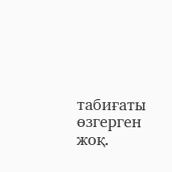табиғаты өзгерген жоқ.